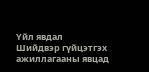Үйл явдал
Шийдвэр гүйцэтгэх ажиллагааны явцад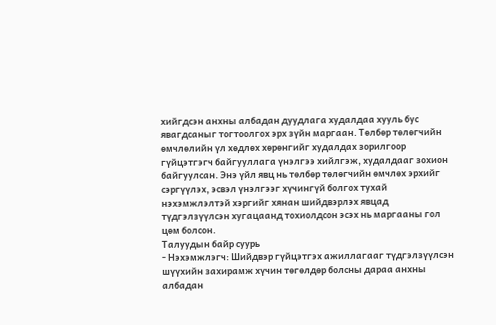хийгдсэн анхны албадан дуудлага худалдаа хууль бус явагдсаныг тогтоолгох эрх зүйн маргаан. Төлбөр төлөгчийн өмчлөлийн үл хөдлөх хөрөнгийг худалдах зорилгоор гүйцэтгэгч байгууллага үнэлгээ хийлгэж, худалдааг зохион байгуулсан. Энэ үйл явц нь төлбөр төлөгчийн өмчлөх эрхийг сэргүүлэх, эсвэл үнэлгээг хүчингүй болгох тухай нэхэмжлэлтэй хэргийг хянан шийдвэрлэх явцад түдгэлзүүлсэн хугацаанд тохиолдсон эсэх нь маргааны гол цөм болсон.
Талуудын байр суурь
- Нэхэмжлэгч: Шийдвэр гүйцэтгэх ажиллагааг түдгэлзүүлсэн шүүхийн захирамж хүчин төгөлдөр болсны дараа анхны албадан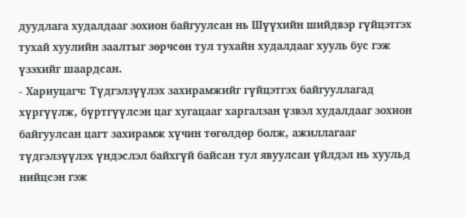дуудлага худалдааг зохион байгуулсан нь Шүүхийн шийдвэр гүйцэтгэх тухай хуулийн заалтыг зөрчсөн тул тухайн худалдааг хууль бус гэж үзэхийг шаардсан.
- Хариуцагч: Түдгэлзүүлэх захирамжийг гүйцэтгэх байгууллагад хүргүүлж, бүртгүүлсэн цаг хугацааг харгалзан үзвэл худалдааг зохион байгуулсан цагт захирамж хүчин төгөлдөр болж, ажиллагааг түдгэлзүүлэх үндэслэл байхгүй байсан тул явуулсан үйлдэл нь хуульд нийцсэн гэж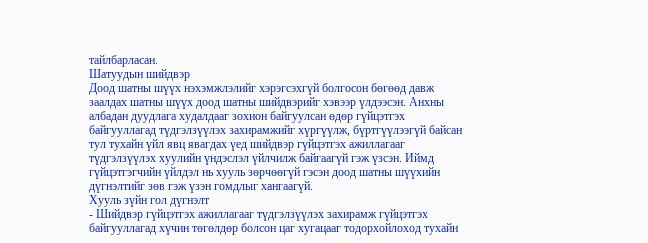тайлбарласан.
Шатуудын шийдвэр
Доод шатны шүүх нэхэмжлэлийг хэрэгсэхгүй болгосон бөгөөд давж заалдах шатны шүүх доод шатны шийдвэрийг хэвээр үлдээсэн. Анхны албадан дуудлага худалдааг зохион байгуулсан өдөр гүйцэтгэх байгууллагад түдгэлзүүлэх захирамжийг хүргүүлж, бүртгүүлээгүй байсан тул тухайн үйл явц явагдах үед шийдвэр гүйцэтгэх ажиллагааг түдгэлзүүлэх хуулийн үндэслэл үйлчилж байгаагүй гэж үзсэн. Иймд гүйцэтгэгчийн үйлдэл нь хууль зөрчөөгүй гэсэн доод шатны шүүхийн дүгнэлтийг зөв гэж үзэн гомдлыг хангаагүй.
Хууль зүйн гол дүгнэлт
- Шийдвэр гүйцэтгэх ажиллагааг түдгэлзүүлэх захирамж гүйцэтгэх байгууллагад хүчин төгөлдөр болсон цаг хугацааг тодорхойлоход тухайн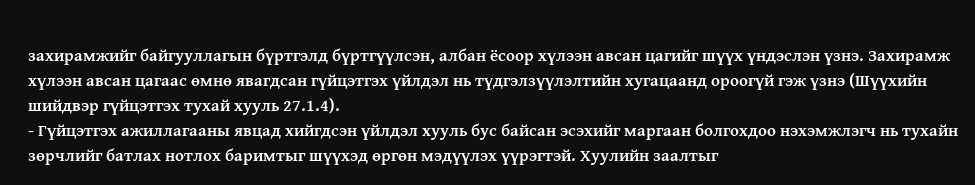захирамжийг байгууллагын бүртгэлд бүртгүүлсэн, албан ёсоор хүлээн авсан цагийг шүүх үндэслэн үзнэ. Захирамж хүлээн авсан цагаас өмнө явагдсан гүйцэтгэх үйлдэл нь түдгэлзүүлэлтийн хугацаанд ороогүй гэж үзнэ (Шүүхийн шийдвэр гүйцэтгэх тухай хууль 27.1.4).
- Гүйцэтгэх ажиллагааны явцад хийгдсэн үйлдэл хууль бус байсан эсэхийг маргаан болгохдоо нэхэмжлэгч нь тухайн зөрчлийг батлах нотлох баримтыг шүүхэд өргөн мэдүүлэх үүрэгтэй. Хуулийн заалтыг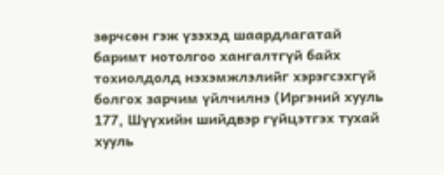зөрчсөн гэж үзэхэд шаардлагатай баримт нотолгоо хангалтгүй байх тохиолдолд нэхэмжлэлийг хэрэгсэхгүй болгох зарчим үйлчилнэ (Иргэний хууль 177, Шүүхийн шийдвэр гүйцэтгэх тухай хууль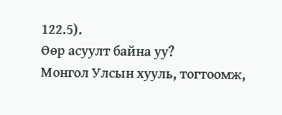122.5).
Өөр асуулт байна уу?
Монгол Улсын хууль, тогтоомж,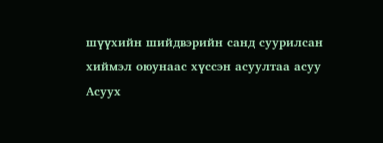шүүхийн шийдвэрийн санд суурилсан хиймэл оюунаас хүссэн асуултаа асуу
Асуух